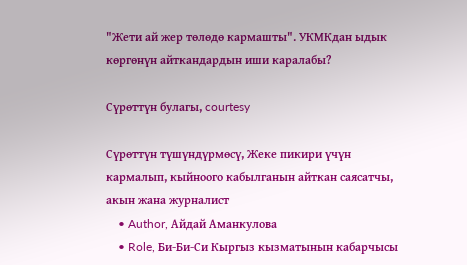"Жети ай жер төлөдө кармашты". УКМКдан ыдык көргөнүн айткандардын иши каралабы?

Сүрөттүн булагы, courtesy

Сүрөттүн түшүндүрмөсү, Жеке пикири үчүн кармалып, кыйноого кабылганын айткан саясатчы, акын жана журналист
    • Author, Айдай Аманкулова
    • Role, Би-Би-Си Кыргыз кызматынын кабарчысы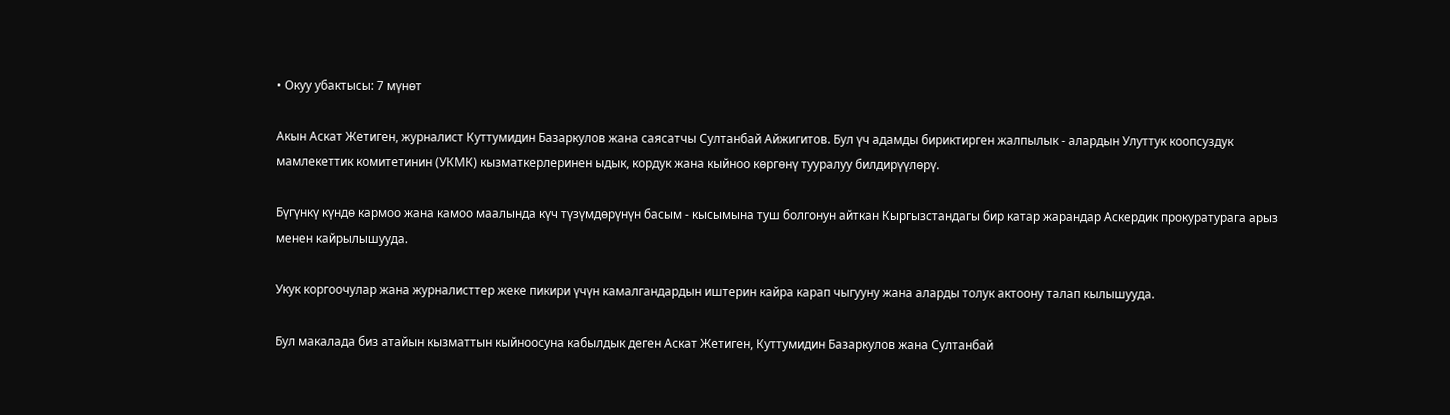• Окуу убактысы: 7 мүнөт

Акын Аскат Жетиген, журналист Куттумидин Базаркулов жана саясатчы Султанбай Айжигитов. Бул үч адамды бириктирген жалпылык - алардын Улуттук коопсуздук мамлекеттик комитетинин (УКМК) кызматкерлеринен ыдык, кордук жана кыйноо көргөнү тууралуу билдирүүлөрү.

Бүгүнкү күндө кармоо жана камоо маалында күч түзүмдөрүнүн басым - кысымына туш болгонун айткан Кыргызстандагы бир катар жарандар Аскердик прокуратурага арыз менен кайрылышууда.

Укук коргоочулар жана журналисттер жеке пикири үчүн камалгандардын иштерин кайра карап чыгууну жана аларды толук актоону талап кылышууда.

Бул макалада биз атайын кызматтын кыйноосуна кабылдык деген Аскат Жетиген, Куттумидин Базаркулов жана Султанбай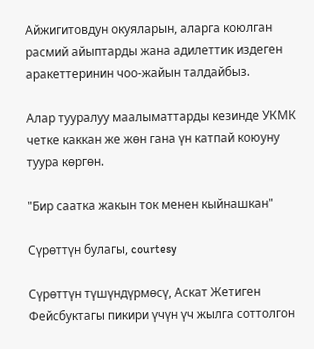Айжигитовдун окуяларын, аларга коюлган расмий айыптарды жана адилеттик издеген аракеттеринин чоо-жайын талдайбыз.

Алар тууралуу маалыматтарды кезинде УКМК четке каккан же жөн гана үн катпай коюуну туура көргөн.

"Бир саатка жакын ток менен кыйнашкан"

Сүрөттүн булагы, courtesy

Сүрөттүн түшүндүрмөсү, Аскат Жетиген Фейсбуктагы пикири үчүн үч жылга соттолгон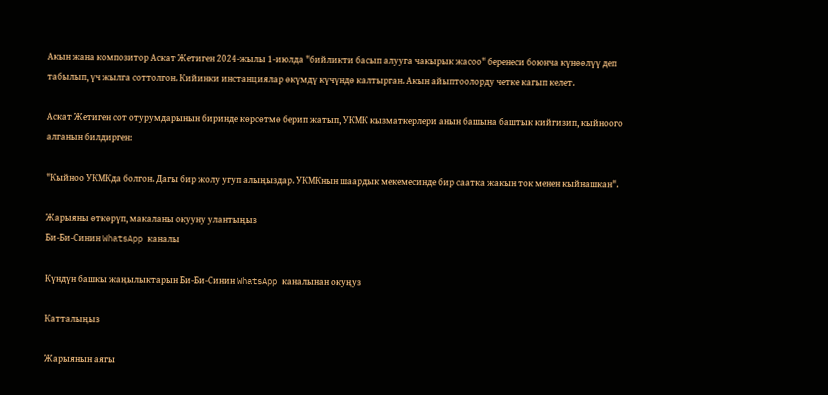Акын жана композитор Аскат Жетиген 2024-жылы 1-июлда "бийликти басып алууга чакырык жасоо" беренеси боюнча күнөөлүү деп табылып, үч жылга соттолгон. Кийинки инстанциялар өкүмдү күчүндө калтырган. Акын айыптоолорду четке кагып келет.

Аскат Жетиген сот отурумдарынын биринде көрсөтмө берип жатып, УКМК кызматкерлери анын башына баштык кийгизип, кыйноого алганын билдирген:

"Кыйноо УКМКда болгон. Дагы бир жолу угуп алыңыздар. УКМКнын шаардык мекемесинде бир саатка жакын ток менен кыйнашкан".

Жарыяны өткөрүп, макаланы окууну улантыңыз
Би-Би-Синин WhatsApp каналы

Күндүн башкы жаңылыктарын Би-Би-Синин WhatsApp каналынан окуңуз

Катталыңыз

Жарыянын аягы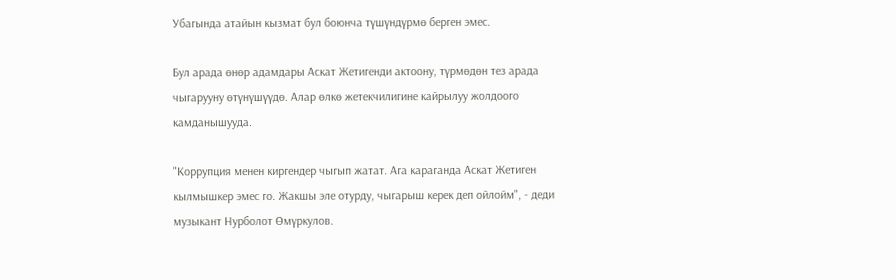Убагында атайын кызмат бул боюнча түшүндүрмө берген эмес.

Бул арада өнөр адамдары Аскат Жетигенди актоону, түрмөдөн тез арада чыгарууну өтүнүшүүдө. Алар өлкө жетекчилигине кайрылуу жолдоого камданышууда.

"Коррупция менен киргендер чыгып жатат. Ага караганда Аскат Жетиген кылмышкер эмес го. Жакшы эле отурду, чыгарыш керек деп ойлойм", - деди музыкант Нурболот Өмүркулов.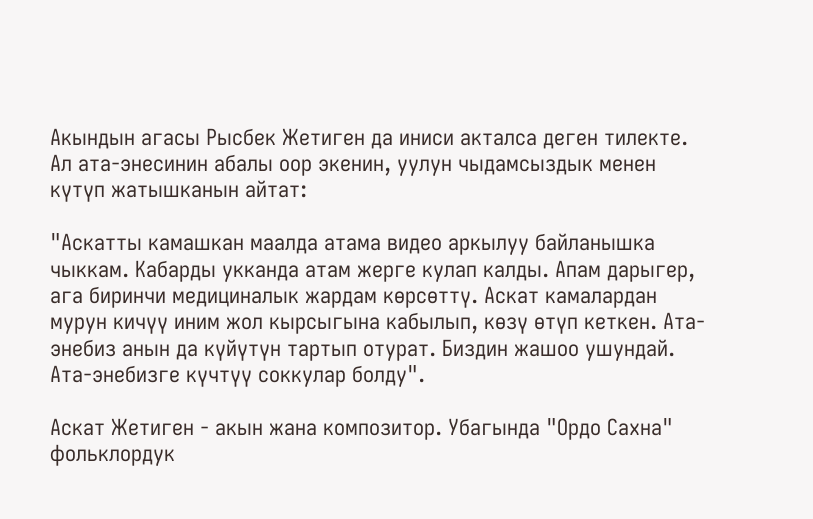Акындын агасы Рысбек Жетиген да иниси акталса деген тилекте. Ал ата-энесинин абалы оор экенин, уулун чыдамсыздык менен күтүп жатышканын айтат:

"Аскатты камашкан маалда атама видео аркылуу байланышка чыккам. Кабарды укканда атам жерге кулап калды. Апам дарыгер, ага биринчи медициналык жардам көрсөттү. Аскат камалардан мурун кичүү иним жол кырсыгына кабылып, көзү өтүп кеткен. Ата-энебиз анын да күйүтүн тартып отурат. Биздин жашоо ушундай. Ата-энебизге күчтүү соккулар болду".

Аскат Жетиген - акын жана композитор. Убагында "Ордо Сахна" фольклордук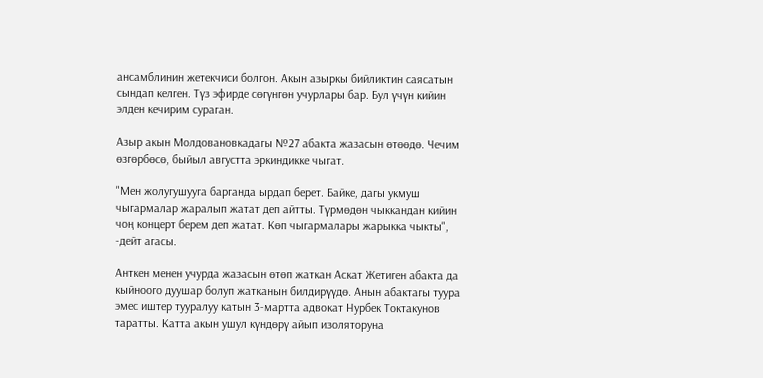ансамблинин жетекчиси болгон. Акын азыркы бийликтин саясатын сындап келген. Түз эфирде сөгүнгөн учурлары бар. Бул үчүн кийин элден кечирим сураган.

Азыр акын Молдовановкадагы №27 абакта жазасын өтөөдө. Чечим өзгөрбөсө, быйыл августта эркиндикке чыгат.

"Мен жолугушууга барганда ырдап берет. Байке, дагы укмуш чыгармалар жаралып жатат деп айтты. Түрмөдөн чыккандан кийин чоң концерт берем деп жатат. Көп чыгармалары жарыкка чыкты", -дейт агасы.

Анткен менен учурда жазасын өтөп жаткан Аскат Жетиген абакта да кыйноого дуушар болуп жатканын билдирүүдө. Анын абактагы туура эмес иштер тууралуу катын 3-мартта адвокат Нурбек Токтакунов таратты. Катта акын ушул күндөрү айып изоляторуна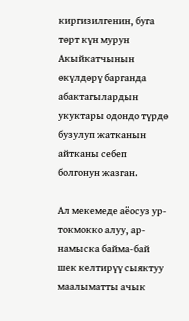киргизилгенин, буга төрт күн мурун Акыйкатчынын өкүлдөрү барганда абактагылардын укуктары одондо түрдө бузулуп жатканын айтканы себеп болгонун жазган.

Ал мекемеде аёосуз ур-токмокко алуу, ар-намыска байма-бай шек келтирүү сыяктуу маалыматты ачык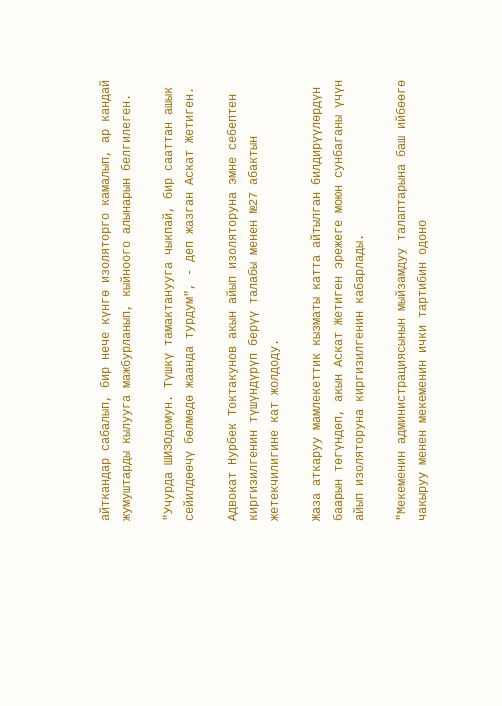айткандар сабалып, бир нече күнгө изоляторго камалып, ар кандай жумуштарды кылууга мажбурланып, кыйноого алынарын белгилеген.

"Учурда ШИЗОдомун. Түшкү тамактанууга чыкпай, бир сааттан ашык сейилдөөчү бөлмөдө жаанда турдум", - деп жазган Аскат Жетиген.

Адвокат Нурбек Токтакунов акын айып изоляторуна эмне себептен киргизилгенин түшүндүрүп берүү талабы менен №27 абактын жетекчилигине кат жолдоду.

Жаза аткаруу мамлекеттик кызматы катта айтылган билдирүүлөрдүн баарын төгүндөп, акын Аскат Жетиген эрежеге моюн сунбаганы үчүн айып изоляторуна киргизилгенин кабарлады.

"Мекеменин администрациясынын мыйзамдуу талаптарына баш ийбөөгө чакыруу менен мекеменин ички тартибин одоно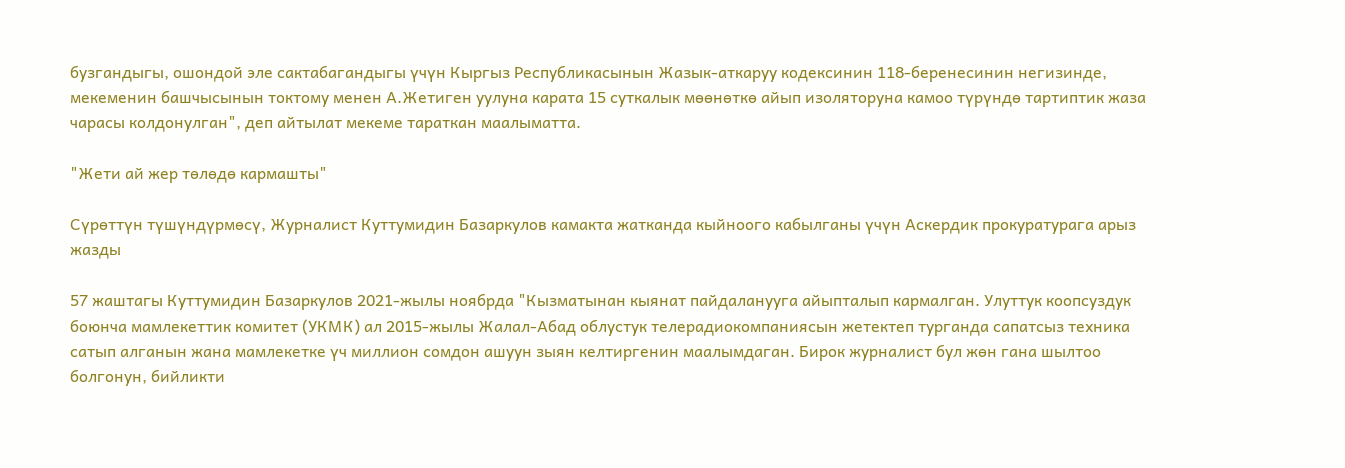бузгандыгы, ошондой эле сактабагандыгы үчүн Кыргыз Республикасынын Жазык-аткаруу кодексинин 118-беренесинин негизинде, мекеменин башчысынын токтому менен А.Жетиген уулуна карата 15 суткалык мөөнөткө айып изоляторуна камоо түрүндө тартиптик жаза чарасы колдонулган", деп айтылат мекеме тараткан маалыматта.

"Жети ай жер төлөдө кармашты"

Сүрөттүн түшүндүрмөсү, Журналист Куттумидин Базаркулов камакта жатканда кыйноого кабылганы үчүн Аскердик прокуратурага арыз жазды

57 жаштагы Куттумидин Базаркулов 2021-жылы ноябрда "Кызматынан кыянат пайдаланууга айыпталып кармалган. Улуттук коопсуздук боюнча мамлекеттик комитет (УКМК) ал 2015-жылы Жалал-Абад облустук телерадиокомпаниясын жетектеп турганда сапатсыз техника сатып алганын жана мамлекетке үч миллион сомдон ашуун зыян келтиргенин маалымдаган. Бирок журналист бул жөн гана шылтоо болгонун, бийликти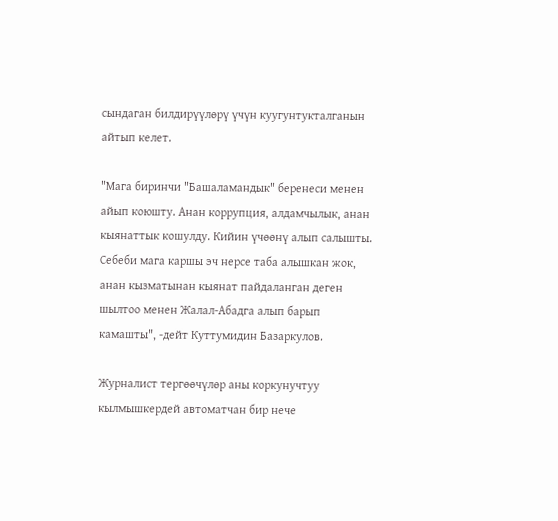сындаган билдирүүлөрү үчүн куугунтукталганын айтып келет.

"Мага биринчи "Башаламандык" беренеси менен айып коюшту. Анан коррупция, алдамчылык, анан кыянаттык кошулду. Кийин үчөөнү алып салышты. Себеби мага каршы эч нерсе таба алышкан жок, анан кызматынан кыянат пайдаланган деген шылтоо менен Жалал-Абадга алып барып камашты", -дейт Куттумидин Базаркулов.

Журналист тергөөчүлөр аны коркунучтуу кылмышкердей автоматчан бир нече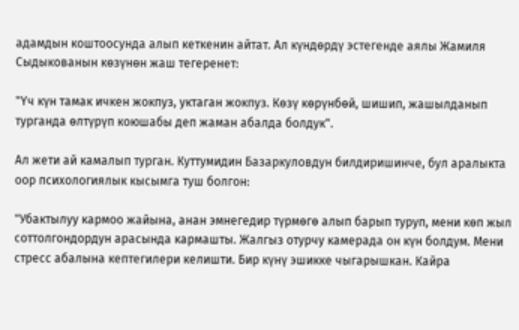адамдын коштоосунда алып кеткенин айтат. Ал күндөрдү эстегенде аялы Жамиля Сыдыкованын көзүнөн жаш тегеренет:

"Үч күн тамак ичкен жокпуз, уктаган жокпуз. Көзү көрүнбөй, шишип, жашылданып турганда өлтүрүп коюшабы деп жаман абалда болдук".

Ал жети ай камалып турган. Куттумидин Базаркуловдун билдиришинче, бул аралыкта оор психологиялык кысымга туш болгон:

"Убактылуу кармоо жайына, анан эмнегедир түрмөгө алып барып туруп, мени көп жыл соттолгондордун арасында кармашты. Жалгыз отурчу камерада он күн болдум. Мени стресс абалына кептегилери келишти. Бир күнү эшикке чыгарышкан. Кайра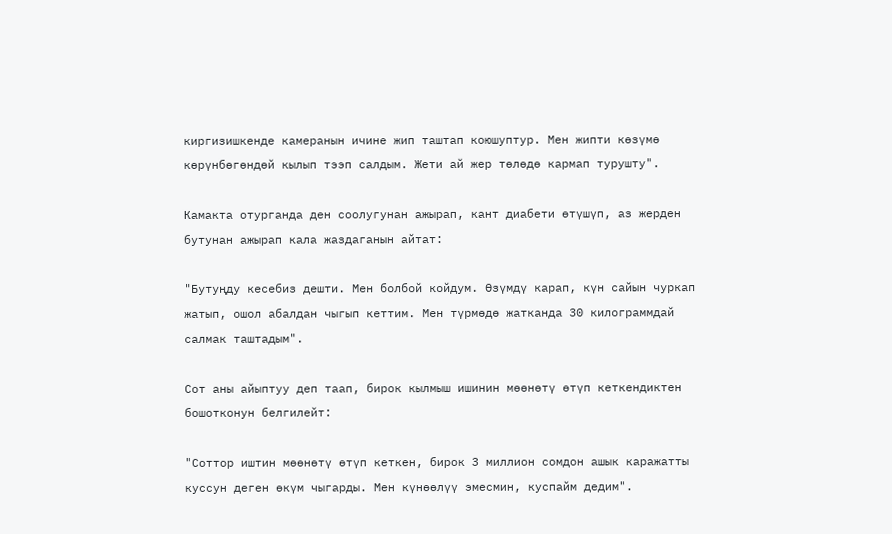киргизишкенде камеранын ичине жип таштап коюшуптур. Мен жипти көзүмө көрүнбөгөндөй кылып тээп салдым. Жети ай жер төлөдө кармап турушту".

Камакта отурганда ден соолугунан ажырап, кант диабети өтүшүп, аз жерден бутунан ажырап кала жаздаганын айтат:

"Бутуңду кесебиз дешти. Мен болбой койдум. Өзүмдү карап, күн сайын чуркап жатып, ошол абалдан чыгып кеттим. Мен түрмөдө жатканда 30 килограммдай салмак таштадым".

Сот аны айыптуу деп таап, бирок кылмыш ишинин мөөнөтү өтүп кеткендиктен бошотконун белгилейт:

"Соттор иштин мөөнөтү өтүп кеткен, бирок 3 миллион сомдон ашык каражатты куссун деген өкүм чыгарды. Мен күнөөлүү эмесмин, куспайм дедим".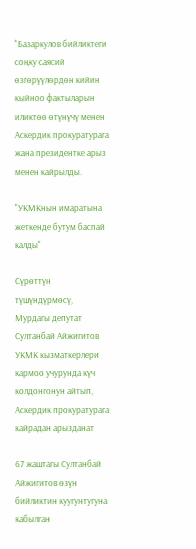"Базаркулов бийликтеги соңку саясий өзгөрүүлөрдөн кийин кыйноо фактыларын иликтөө өтүнүчү менен Аскердик прокуратурага жана президентке арыз менен кайрылды.

"УКМКнын имаратына жеткенде бутум баспай калды"

Сүрөттүн түшүндүрмөсү, Мурдагы депутат Султанбай Айжигитов УКМК кызматкерлери кармоо учурунда күч колдонгонун айтып, Аскердик прокуратурага кайрадан арызданат

67 жаштагы Султанбай Айжигитов өзүн бийликтин куугунтугуна кабылган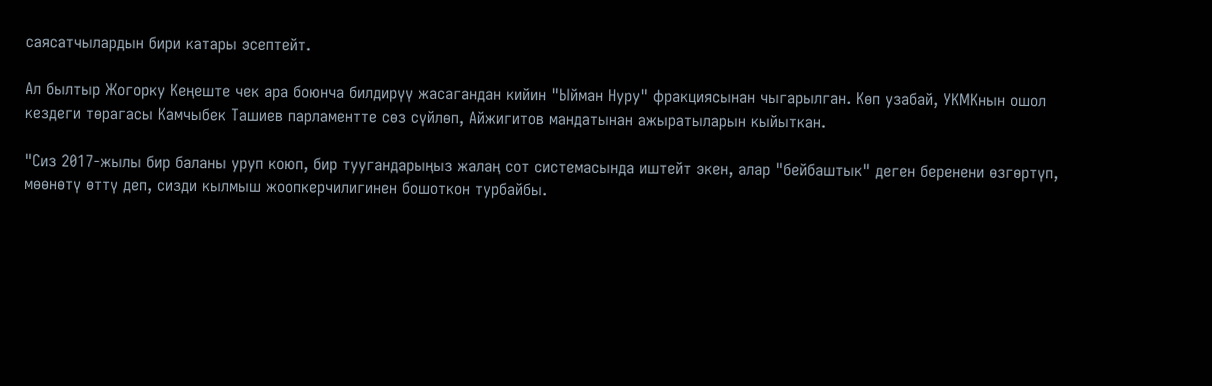саясатчылардын бири катары эсептейт.

Ал былтыр Жогорку Кеңеште чек ара боюнча билдирүү жасагандан кийин "Ыйман Нуру" фракциясынан чыгарылган. Көп узабай, УКМКнын ошол кездеги төрагасы Камчыбек Ташиев парламентте сөз сүйлөп, Айжигитов мандатынан ажыратыларын кыйыткан.

"Сиз 2017-жылы бир баланы уруп коюп, бир туугандарыңыз жалаң сот системасында иштейт экен, алар "бейбаштык" деген беренени өзгөртүп, мөөнөтү өттү деп, сизди кылмыш жоопкерчилигинен бошоткон турбайбы.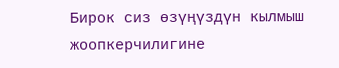Бирок сиз өзүңүздүн кылмыш жоопкерчилигине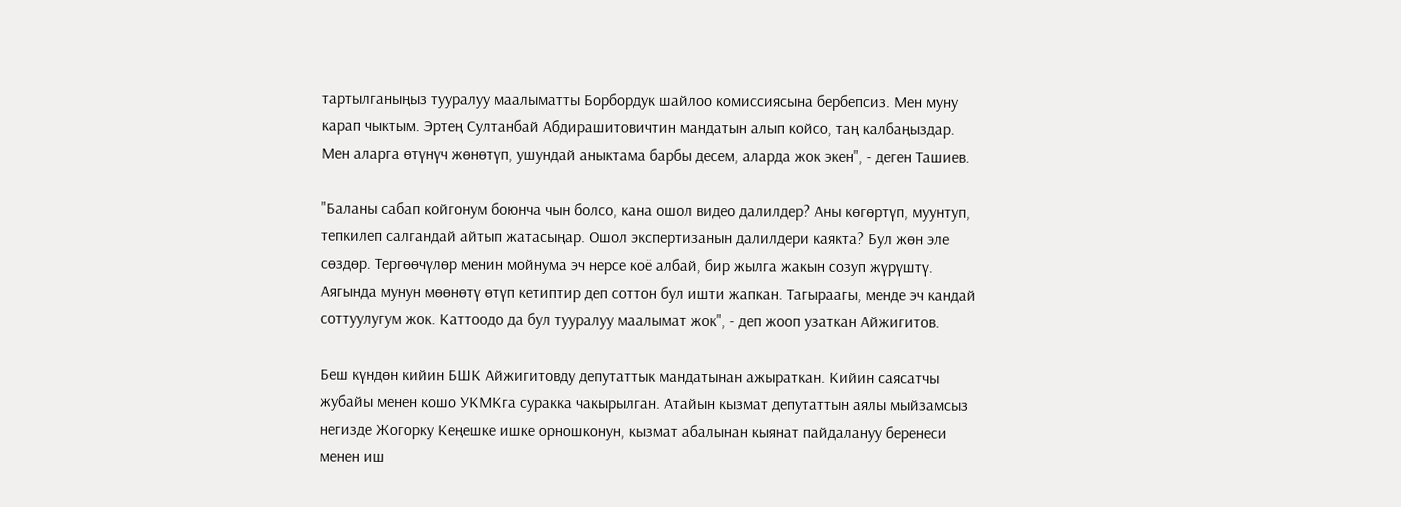тартылганыңыз тууралуу маалыматты Борбордук шайлоо комиссиясына бербепсиз. Мен муну карап чыктым. Эртең Султанбай Абдирашитовичтин мандатын алып койсо, таң калбаңыздар. Мен аларга өтүнүч жөнөтүп, ушундай аныктама барбы десем, аларда жок экен", - деген Ташиев.

"Баланы сабап койгонум боюнча чын болсо, кана ошол видео далилдер? Аны көгөртүп, муунтуп, тепкилеп салгандай айтып жатасыңар. Ошол экспертизанын далилдери каякта? Бул жөн эле сөздөр. Тергөөчүлөр менин мойнума эч нерсе коё албай, бир жылга жакын созуп жүрүштү. Аягында мунун мөөнөтү өтүп кетиптир деп соттон бул ишти жапкан. Тагыраагы, менде эч кандай соттуулугум жок. Каттоодо да бул тууралуу маалымат жок", - деп жооп узаткан Айжигитов.

Беш күндөн кийин БШК Айжигитовду депутаттык мандатынан ажыраткан. Кийин саясатчы жубайы менен кошо УКМКга суракка чакырылган. Атайын кызмат депутаттын аялы мыйзамсыз негизде Жогорку Кеңешке ишке орношконун, кызмат абалынан кыянат пайдалануу беренеси менен иш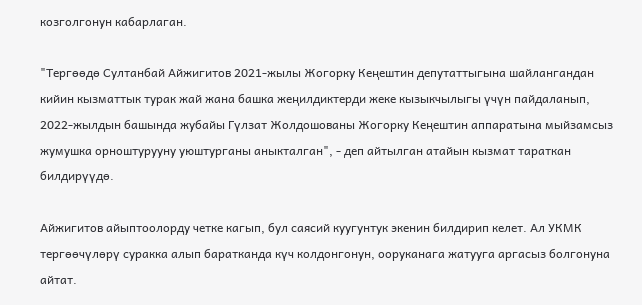козголгонун кабарлаган.

"Тергөөдө Султанбай Айжигитов 2021-жылы Жогорку Кеңештин депутаттыгына шайлангандан кийин кызматтык турак жай жана башка жеңилдиктерди жеке кызыкчылыгы үчүн пайдаланып, 2022-жылдын башында жубайы Гүлзат Жолдошованы Жогорку Кеңештин аппаратына мыйзамсыз жумушка орноштурууну уюштурганы аныкталган", - деп айтылган атайын кызмат тараткан билдирүүдө.

Айжигитов айыптоолорду четке кагып, бул саясий куугунтук экенин билдирип келет. Ал УКМК тергөөчүлөрү суракка алып баратканда күч колдонгонун, ооруканага жатууга аргасыз болгонуна айтат.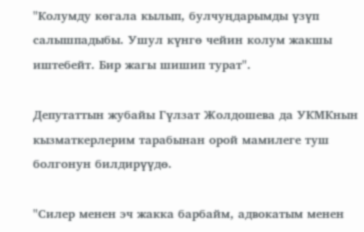"Колумду көгала кылып, булчуңдарымды үзүп салышпадыбы. Ушул күнгө чейин колум жакшы иштебейт. Бир жагы шишип турат".

Депутаттын жубайы Гүлзат Жолдошева да УКМКнын кызматкерлерим тарабынан орой мамилеге туш болгонун билдирүүдө.

"Силер менен эч жакка барбайм, адвокатым менен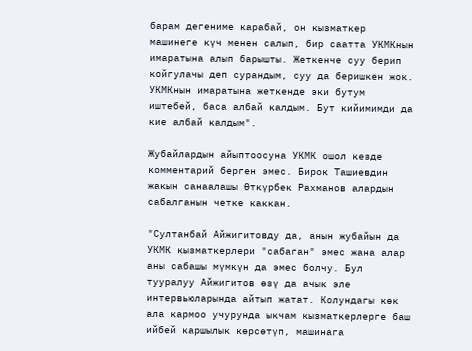барам дегениме карабай, он кызматкер машинеге күч менен салып, бир саатта УКМКнын имаратына алып барышты. Жеткенче суу берип койгулачы деп сурандым, суу да беришкен жок. УКМКнын имаратына жеткенде эки бутум иштебей, баса албай калдым. Бут кийимимди да кие албай калдым".

Жубайлардын айыптоосуна УКМК ошол кезде комментарий берген эмес. Бирок Ташиевдин жакын санаалашы Өткүрбек Рахманов алардын сабалганын четке каккан.

"Султанбай Айжигитовду да, анын жубайын да УКМК кызматкерлери "сабаган" эмес жана алар аны сабашы мүмкүн да эмес болчу. Бул тууралуу Айжигитов өзү да ачык эле интервьюларында айтып жатат. Колундагы көк ала кармоо учурунда ыкчам кызматкерлерге баш ийбей каршылык көрсөтүп, машинага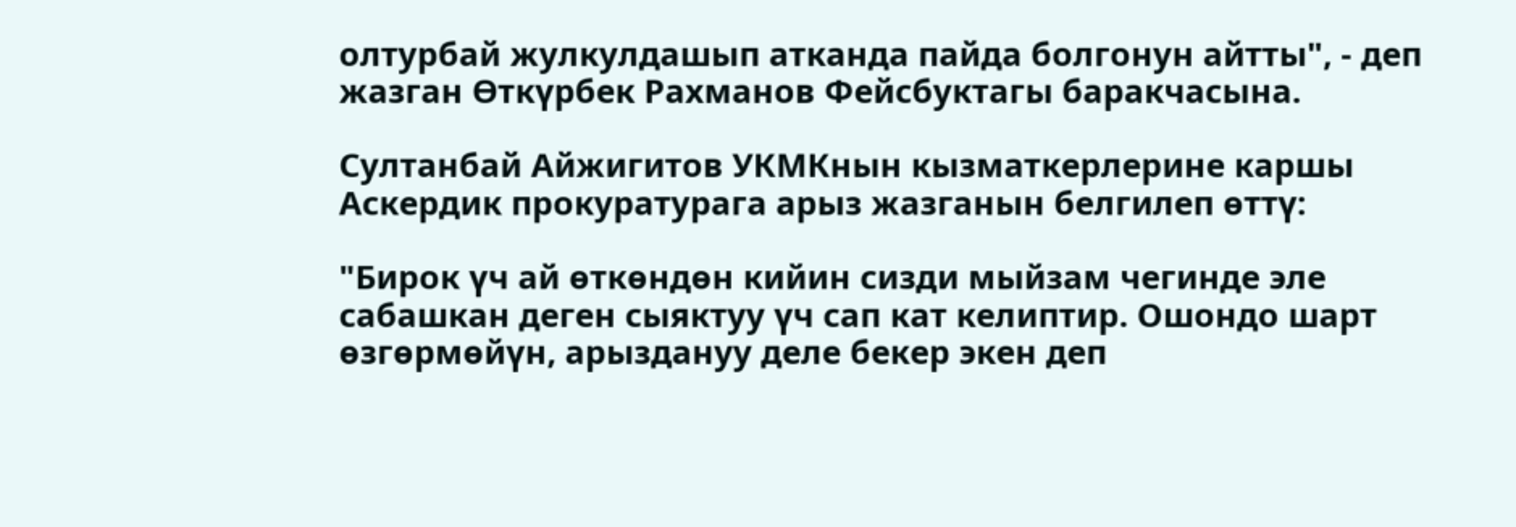олтурбай жулкулдашып атканда пайда болгонун айтты", - деп жазган Өткүрбек Рахманов Фейсбуктагы баракчасына.

Султанбай Айжигитов УКМКнын кызматкерлерине каршы Аскердик прокуратурага арыз жазганын белгилеп өттү:

"Бирок үч ай өткөндөн кийин сизди мыйзам чегинде эле сабашкан деген сыяктуу үч сап кат келиптир. Ошондо шарт өзгөрмөйүн, арыздануу деле бекер экен деп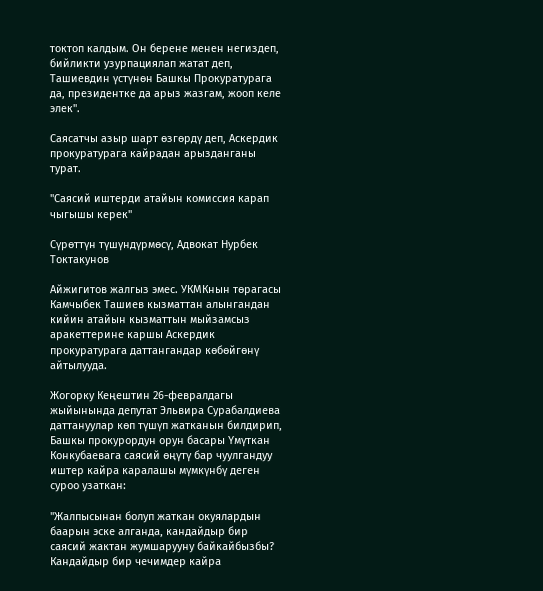токтоп калдым. Он берене менен негиздеп, бийликти узурпациялап жатат деп, Ташиевдин үстүнөн Башкы Прокуратурага да, президентке да арыз жазгам, жооп келе элек".

Саясатчы азыр шарт өзгөрдү деп, Аскердик прокуратурага кайрадан арызданганы турат.

"Саясий иштерди атайын комиссия карап чыгышы керек"

Сүрөттүн түшүндүрмөсү, Адвокат Нурбек Токтакунов

Айжигитов жалгыз эмес. УКМКнын төрагасы Камчыбек Ташиев кызматтан алынгандан кийин атайын кызматтын мыйзамсыз аракеттерине каршы Аскердик прокуратурага даттангандар көбөйгөнү айтылууда.

Жогорку Кеңештин 26-февралдагы жыйынында депутат Эльвира Сурабалдиева даттануулар көп түшүп жатканын билдирип, Башкы прокурордун орун басары Үмүткан Конкубаевага саясий өңүтү бар чуулгандуу иштер кайра каралашы мүмкүнбү деген суроо узаткан:

"Жалпысынан болуп жаткан окуялардын баарын эске алганда, кандайдыр бир саясий жактан жумшарууну байкайбызбы? Кандайдыр бир чечимдер кайра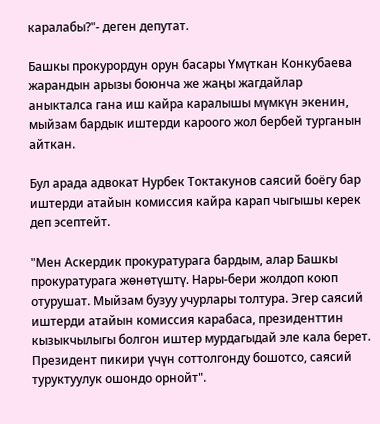каралабы?"- деген депутат.

Башкы прокурордун орун басары Үмүткан Конкубаева жарандын арызы боюнча же жаңы жагдайлар аныкталса гана иш кайра каралышы мүмкүн экенин, мыйзам бардык иштерди кароого жол бербей турганын айткан.

Бул арада адвокат Нурбек Токтакунов саясий боёгу бар иштерди атайын комиссия кайра карап чыгышы керек деп эсептейт.

"Мен Аскердик прокуратурага бардым, алар Башкы прокуратурага жөнөтүштү. Нары-бери жолдоп коюп отурушат. Мыйзам бузуу учурлары толтура. Эгер саясий иштерди атайын комиссия карабаса, президенттин кызыкчылыгы болгон иштер мурдагыдай эле кала берет. Президент пикири үчүн соттолгонду бошотсо, саясий туруктуулук ошондо орнойт".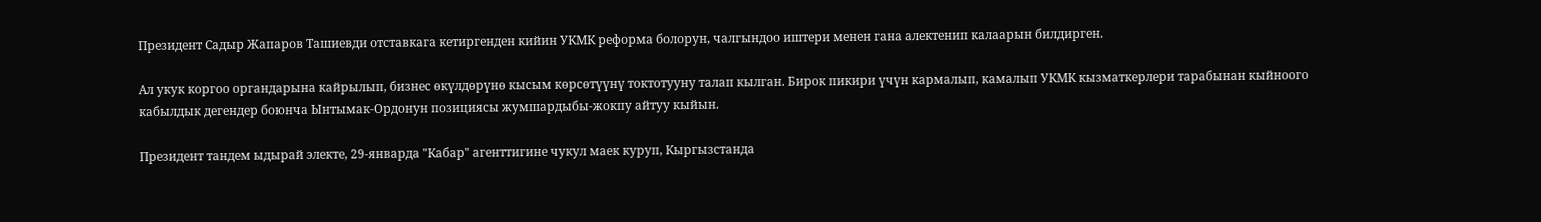Президент Садыр Жапаров Ташиевди отставкага кетиргенден кийин УКМК реформа болорун, чалгындоо иштери менен гана алектенип калаарын билдирген.

Ал укук коргоо органдарына кайрылып, бизнес өкүлдөрүнө кысым көрсөтүүнү токтотууну талап кылган. Бирок пикири үчүн кармалып, камалып УКМК кызматкерлери тарабынан кыйноого кабылдык дегендер боюнча Ынтымак-Ордонун позициясы жумшардыбы-жокпу айтуу кыйын.

Президент тандем ыдырай электе, 29-январда "Кабар" агенттигине чукул маек куруп, Кыргызстанда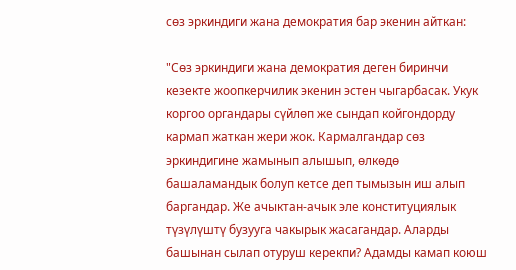сөз эркиндиги жана демократия бар экенин айткан:

"Сөз эркиндиги жана демократия деген биринчи кезекте жоопкерчилик экенин эстен чыгарбасак. Укук коргоо органдары сүйлөп же сындап койгондорду кармап жаткан жери жок. Кармалгандар сөз эркиндигине жамынып алышып, өлкөдө башаламандык болуп кетсе деп тымызын иш алып баргандар. Же ачыктан-ачык эле конституциялык түзүлүштү бузууга чакырык жасагандар. Аларды башынан сылап отуруш керекпи? Адамды камап коюш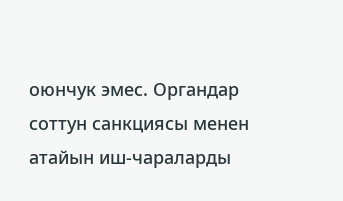оюнчук эмес. Органдар соттун санкциясы менен атайын иш-чараларды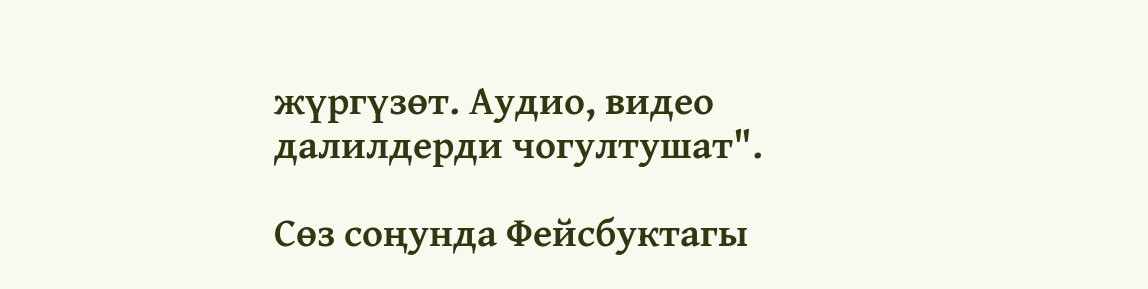жүргүзөт. Аудио, видео далилдерди чогултушат".

Сөз соңунда Фейсбуктагы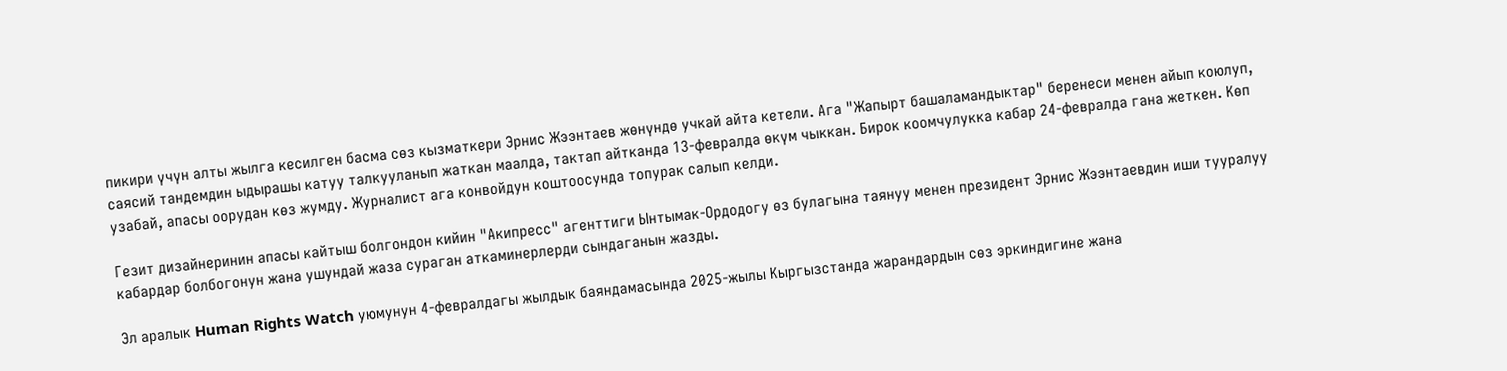пикири үчүн алты жылга кесилген басма сөз кызматкери Эрнис Жээнтаев жөнүндө учкай айта кетели. Ага "Жапырт башаламандыктар" беренеси менен айып коюлуп, саясий тандемдин ыдырашы катуу талкууланып жаткан маалда, тактап айтканда 13-февралда өкүм чыккан. Бирок коомчулукка кабар 24-февралда гана жеткен. Көп узабай, апасы оорудан көз жумду. Журналист ага конвойдун коштоосунда топурак салып келди.

Гезит дизайнеринин апасы кайтыш болгондон кийин "Акипресс" агенттиги Ынтымак-Ордодогу өз булагына таянуу менен президент Эрнис Жээнтаевдин иши тууралуу кабардар болбогонун жана ушундай жаза сураган аткаминерлерди сындаганын жазды.

Эл аралык Human Rights Watch уюмунун 4-февралдагы жылдык баяндамасында 2025-жылы Кыргызстанда жарандардын сөз эркиндигине жана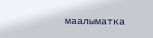маалыматка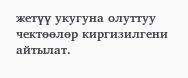жетүү укугуна олуттуу чектөөлөр киргизилгени айтылат.